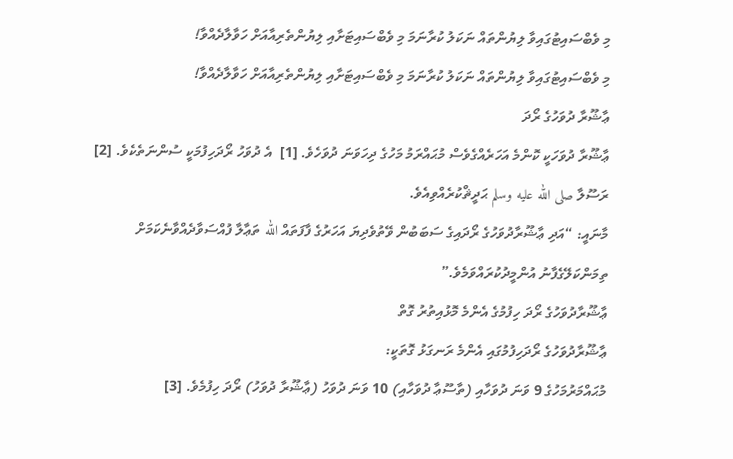މި ވެބްސައިޓުގައިވާ ލިޔުންތައް ނަކަލު ކުރާނަމަ މި ވެބްސައިޓަށާއި ލިޔުންތެރިއާއަށް ހަވާލާދެއްވާ!
މި ވެބްސައިޓުގައިވާ ލިޔުންތައް ނަކަލު ކުރާނަމަ މި ވެބްސައިޓަށާއި ލިޔުންތެރިއާއަށް ހަވާލާދެއްވާ!
ޢާޝޫރާ ދުވަހުގެ ރޯދަ
ޢާޝޫރާ ދުވަހަކީ ކޮންމެ އަހަރެއްގެވެސް މުޙައްރަމު މަހުގެ ދިހަވަނަ ދުވަހެވެ. [1]  އެ ދުވަހު ރޯދަހިފުމަކީ ސުންނަތެކެވެ. [2] ރަސޫލާ صلى الله عليه وسلم ޙަދީޘްކުރެއްވިއެވެ.
މާނައީ: “އަދި ޢާޝޫރާދުވަހުގެ ރޯދައިގެ ސަބަބުން ވޭތުވެދިޔަ އަހަރުގެ ފާފަތައް الله ތަޢާލާ ފުއްސަވާދެއްވާނެކަމަށް ތިމަންކަލޭގެފާނު އުންމީދުކުރައްވަމެވެ.”
ޢާޝޫރާދުވަހުގެ ރޯދަ ހިފުމުގެ އެންމެ މޮޅުއިތުރު ގޮތް
ޢާޝޫރާދުވަހުގެ ރޯދަހިފުމުގައި އެންމެ ރަނގަޅު ގޮތަކީ:
މުޙައްމަރުމަހުގެ 9 ވަނަ ދުވަހާއި (ތާސޫޢާ ދުވަހާއި) 10 ވަނަ ދުވަހު (ޢާޝޫރާ ދުވަހު) ރޯދަ ހިފުމެވެ. [3]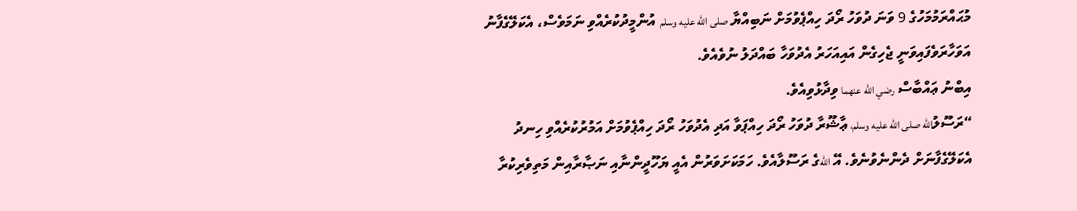މުޙައްރަމުމަހުގެ 9 ވަނަ ދުވަހު ރޯދަ ހިއްޕެވުމަށް ނަބިއްޔާ صلى الله عليه وسلم  އުންމީދުކުރެއްވި ނަމަވެސް، އެކަލޭގެފާނު އަވަހާރަވެފައިވަނީ ޖެހިގެން އައިއަހަރު އެދުވަހާ ބައްދަލު ނުވެއެވެ.
އިބްނު ޢައްބާސް رضي الله عنهما ވިދާޅުވިއެވެ.
“ރަސޫލުالله صلى الله عليه وسلم، ޢާޝޫރާ ދުވަހު ރޯދަ ހިއްޕަވާ އަދި އެދުވަހު ރޯދަ ހިއްޕެވުމަށް އަމުރުކުރެއްވި ހިނދު އެކަލޭގެފާނަށް ދެންނެވުނެވެ. އޭ اللهގެ ރަސޫލާއެވެ. ހަމަކަށަވަރުން އެއީ ޔަހޫދީންނާއި ނަޞާރާއިން މަތިވެރިކުރާ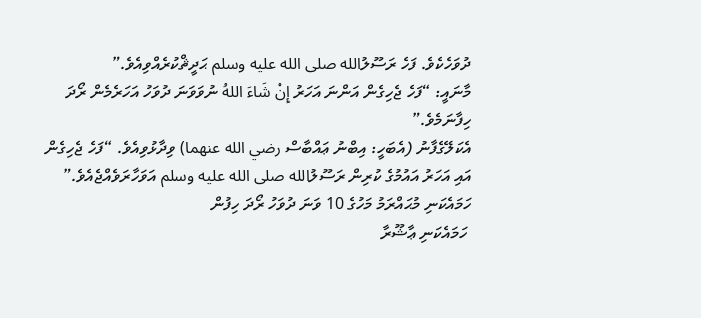ދުވަހެކެވެ. ފަހެ ރަސޫލުالله صلى الله عليه وسلم ޙަދީޘްކުރެއްވިއެވެ.”
މާނައީ: “ފަހެ ޖެހިގެން އަންނަ އަހަރު إِنْ شَاءَ اللهُ ނުވަވަނަ ދުވަހު އަހަރެމެން ރޯދަ ހިފާނަމެވެ.”
އެކަލޭގެފާނު (އެބަހީ: އިބްނު ޢައްބާސް رضي الله عنهما) ވިދާޅުވިއެވެ. “ފަހެ ޖެހިގެން އައި އަހަރު އައުމުގެ ކުރިން ރަސޫލުالله صلى الله عليه وسلم އަވަހާރަވެއްޖެއެވެ.”
ހަމައެކަނި މުޙައްރަމު މަހުގެ 10 ވަނަ ދުވަހު ރޯދަ ހިފުން
 ހަމައެކަނި ޢާޝޫރާ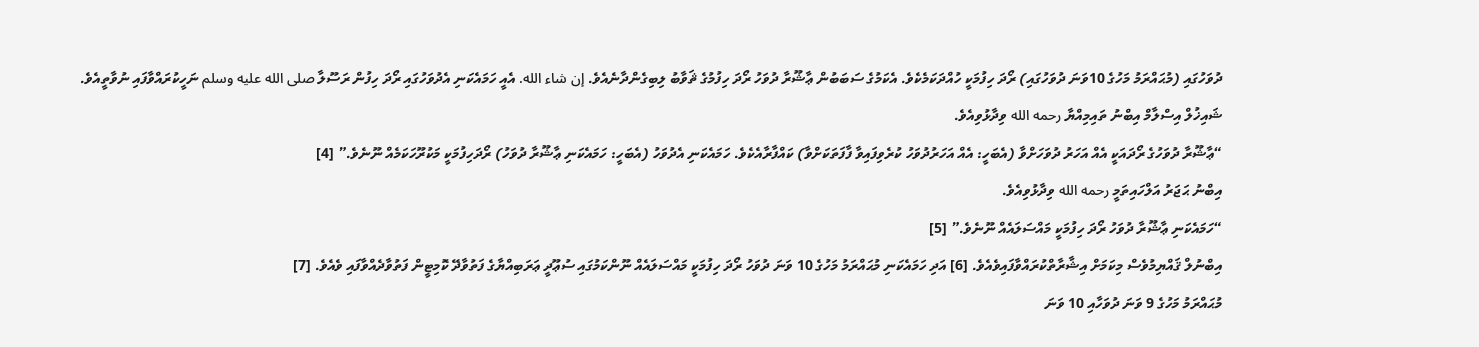ދުވަހުގައި (މުޙައްރަމު މަހުގެ 10ވަނަ ދުވަހުގައި) ރޯދަ ހިފުމަކީ ހުއްދަކަމެކެވެ. އެކަމުގެ ސަބަބުން ޢާޝޫރާ ދުވަހު ރޯދަ ހިފުމުގެ ޘަވާބު ލިބިގެންދާނެއެވެ. إن شاء الله. އެއީ ހަމައެކަނި އެދުވަހުގައި ރޯދަ ހިފުން ރަސޫލާ صلى الله عليه وسلم ނަހީކުރައްވާފައި ނުވާތީއެވެ.
ޝައިޚުލް އިސްލާމް އިބްނު ތައިމިއްޔާ رحمه الله ވިދާޅުވިއެވެ.
“ޢާޝޫރާ ދުވަހުގެ ރޯދައަކީ އެއް އަހަރު ދުވަހަށްވާ (އެބަހީ: އެއް އަހަރުދުވަހު ކުރެވިފައިވާ ފާފަތަކަށްވާ) ކައްފާރާއެކެވެ. ހަމައެކަނި އެދުވަހު (އެބަހީ: ހަމައެކަނި ޢާޝޫރާ ދުވަހު) ރޯދަހިފުމަކީ މަކުރޫހަކަމެއް ނޫނެވެ.” [4]
އިބްނު ޙަޖަރު އަލްހައިތަމީ رحمه الله ވިދާޅުވިއެވެ.
“ހަމައެކަނި ޢާޝޫރާ ދުވަހު ރޯދަ ހިފުމަކީ މައްސަލައެއް ނޫނެވެ.” [5]
އިބްނުލް ޤައްޔިމުވެސް މިކަމަށް އިޝާރާތްކުރައްވާފައިވެއެވެ. [6] އަދި ހަމައެކަނި މުޙައްރަމު މަހުގެ 10 ވަނަ ދުވަހު ރޯދަ ހިފުމަކީ މައްސަލައެއް ނޫންކަމުގައި ސުޢޫދީ ޢަރަބިއްޔާގެ ފަތުވާދޭ ކޮމިޓީން ފަތުވާދެއްވާފައި ވެއެވެ. [7]
މުޙައްރަމު މަހުގެ 9 ވަނަ ދުވަހާއި 10 ވަނަ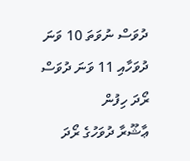ދުވަސް ނުވަތަ 10 ވަނަ ދުވަހާއި 11 ވަނަ ދުވަސް ރޯދަ ހިފުން
ޢާޝޫރާ ދުވަހުގެ ރޯދަ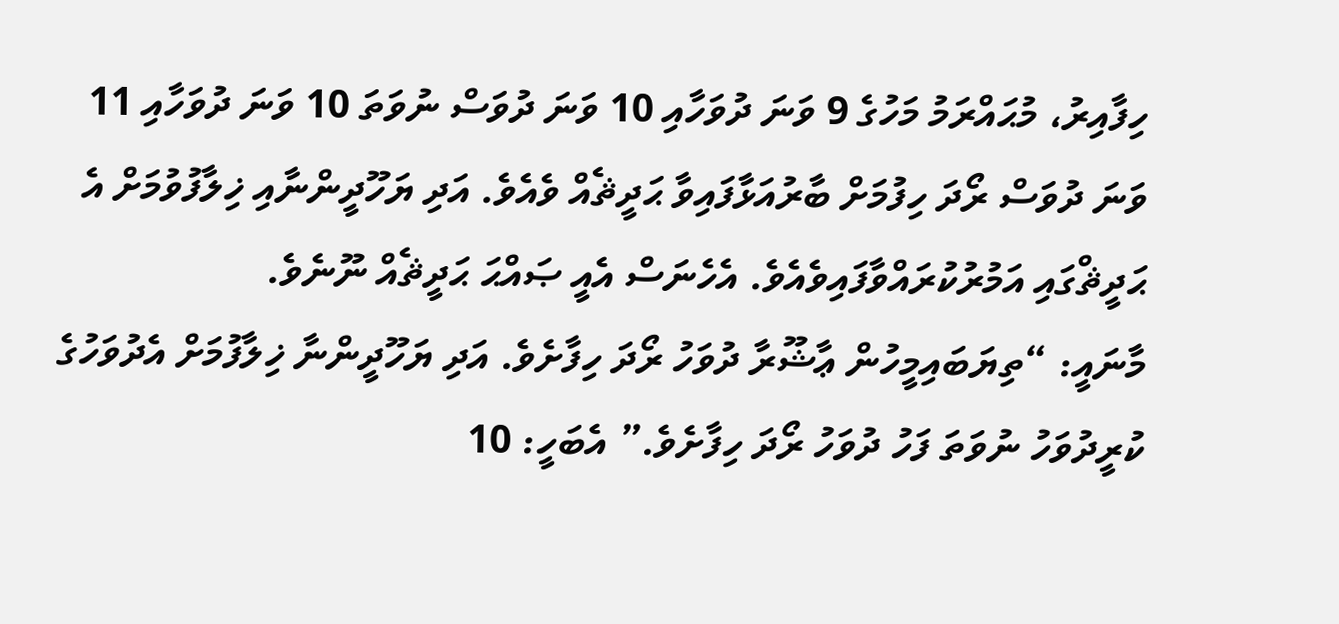ހިފާއިރު، މުޙައްރަމު މަހުގެ 9 ވަނަ ދުވަހާއި 10 ވަނަ ދުވަސް ނުވަތަ 10 ވަނަ ދުވަހާއި 11 ވަނަ ދުވަސް ރޯދަ ހިފުމަށް ބާރުއަޅާފައިވާ ޙަދީޘެއް ވެއެވެ. އަދި ޔަހޫދީންނާއި ޚިލާފުވުމަށް އެ ޙަދީޘްގައި އަމުރުކުރައްވާފައިވެއެވެ. އެހެނަސް އެއީ ޞައްޙަ ޙަދީޘެއް ނޫނެވެ.
މާނައީ: “ތިޔަބައިމީހުން ޢާޝޫރާ ދުވަހު ރޯދަ ހިފާށެވެ. އަދި ޔަހޫދީންނާ ޚިލާފުމަށް އެދުވަހުގެ ކުރީދުވަހު ނުވަތަ ފަހު ދުވަހު ރޯދަ ހިފާށެވެ.” އެބަހީ: 10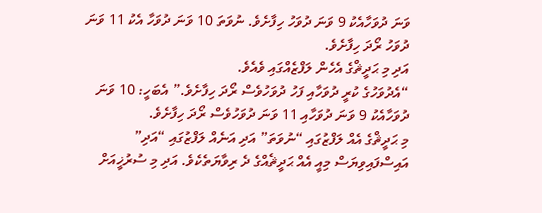ވަނަ ދުވަހާއެކު 9 ވަނަ ދުވަހު ހިފާށެވެ. ނުވަތަ 10 ވަނަ ދުވަހާ އެކު 11 ވަނަ ދުވަހު ރޯދަ ހިފާށެވެ.
އަދި މި ޙަދީޘްގެ އެހެން ލަފްޒެއްގައި ވެއެވެ.
“އެދުވަހުގެ ކުރީ ދުވަހާއި ފަހު ދުވަހުވެސް ރޯދަ ހިފާށެވެ.” އެބަހީ: 10 ވަނަ ދުވަހާއެކު 9 ވަނަ ދުވަހާއި 11 ވަނަ ދުވަހުވެސް ރޯދަ ހިފާށެވެ.
މި ޙަދީޘްގެ އެއް ލަފްޒުގައި “ނުވަތަ” އަދި އަނެއް ލަފްޒުގައި “އަދި” އައިސްފައިވިޔަސް މިއީ އެއް ޙަދީޘެއްގެ ދެ ރިވާޔަތެކެވެ. އަދި މި ސުރުޚީއަށް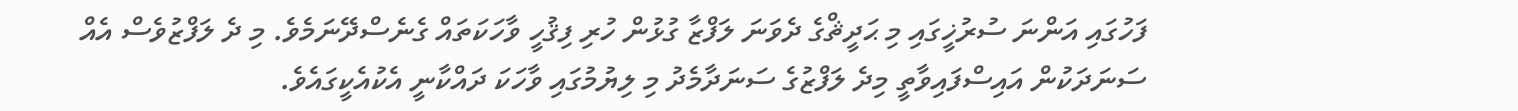ފަހުގައި އަންނަ ސުރުޚީގައި މި ޙަދީޘްގެ ދެވަނަ ލަފްޒާ ގުޅުން ހުރި ފިޤުހީ ވާހަކަތައް ގެނެސްދޭނަމެވެ. މި ދެ ލަފްޒުވެސް އެއް ސަނަދަކުން އައިސްފައިވާތީ މިދެ ލަފްޒުގެ ސަނަދާމެދު މި ލިޔުމުގައި ވާހަކަ ދައްކާނީ އެކުއެކީގައެވެ.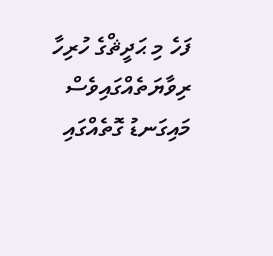ފަހެ މި ޙަދީޘްގެ ހުރިހާ ރިވާޔަތެއްގައިވެސް މައިގަނޑު ގޮތެއްގައި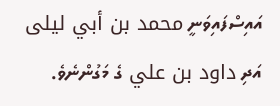އައިސްފައިވަނީ محمد بن أبي ليلى އަދި داود بن علي ގެ މަގުންނެވެ.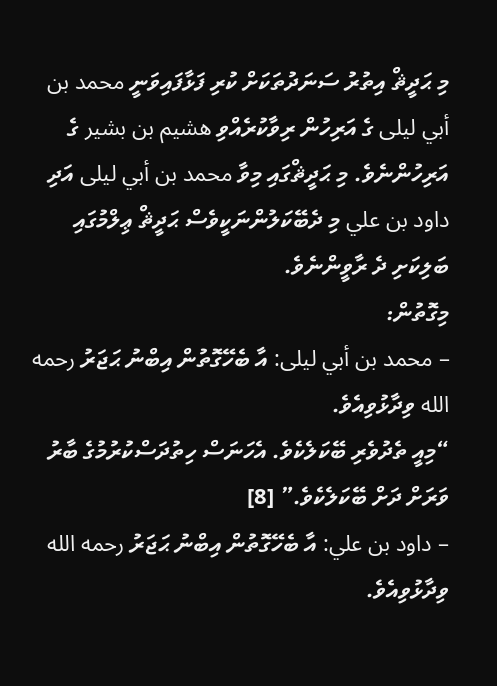މި ޙަދީޘް އިތުރު ސަނަދުތަކަށް ކުރި ފަޅާފައިވަނީ محمد بن أبي ليلى ގެ އަރިހުން ރިވާކުރެއްވި هشيم بن بشير ގެ އަރިހުންނެވެ. މި ޙަދީޘްގައި މިވާ محمد بن أبي ليلى އަދި داود بن علي މި ދެބޭކަލުންނަކީވެސް ޙަދީޘް ޢިލްމުގައި ބަލިކަށި ދެ ރާވީންނެވެ.
މިގޮތުން:
– محمد بن أبي ليلى: އާ ބެހޭގޮތުން އިބްނު ޙަޖަރު رحمه الله ވިދާޅުވިއެވެ.
“މިއީ ތެދުވެރި ބޭކަލެކެވެ. އެހަނަސް ހިތުދަސްކުރުމުގެ ބާރު ވަރަށް ދަށް ބޭކަލެކެވެ.” [8]
– داود بن علي: އާ ބެހޭގޮތުން އިބްނު ޙަޖަރު رحمه الله ވިދާޅުވިއެވެ.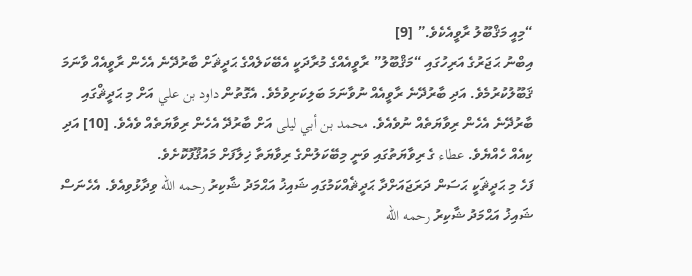“މިއީ މަޤްބޫލު ރާވީއެކެވެ.” [9]
އިބްނު ޙަޖަރުގެ އަރިހުގައި “މަޤްބޫލު” ރާވީއެއްގެ މުރާދަކީ އެބޭކަލެއްގެ ޙަދީޘަށް ބާރުދޭނެ އެހެން ރާވީއެއް ވާނަމަ ޤަބޫލުކުރުމެވެ. އަދި ބާރުދޭނެ ރާވީއެއް ނުވާނަމަ ބަލިކަށިވުމެވެ. އެގޮތުން داود بن علي އަށް މި ޙަދީޘްގައި ބާރުދޭނެ އެހެން ރިވާޔަތެއް ނުވެއެވެ. محمد بن أبي ليلى އަށް ބާރުދޭ އެހެން ރިވާޔަތެއް ވެއެވެ. [10] އަދި ކިއެއް ހެއްޔެވެ. عطاء ގެ ރިވާޔަތުގައި ވަނީ މިބޭކަލުންގެ ރިވާޔަތާ ޚިލާފަށް މައުޤޫފުކޮށެވެ.
ފަހެ މި ޙަދީޘަކީ ޙަސަން ދަރަޖައަށްދާ ޙަދީޘެއްކަމުގައި ޝައިޚު އަޙްމަދު ޝާކިރު رحمه الله ވިދާޅުވިއެވެ. އެހެނަސް ޝައިޚު އަޙްމަދު ޝާކިރު رحمه الله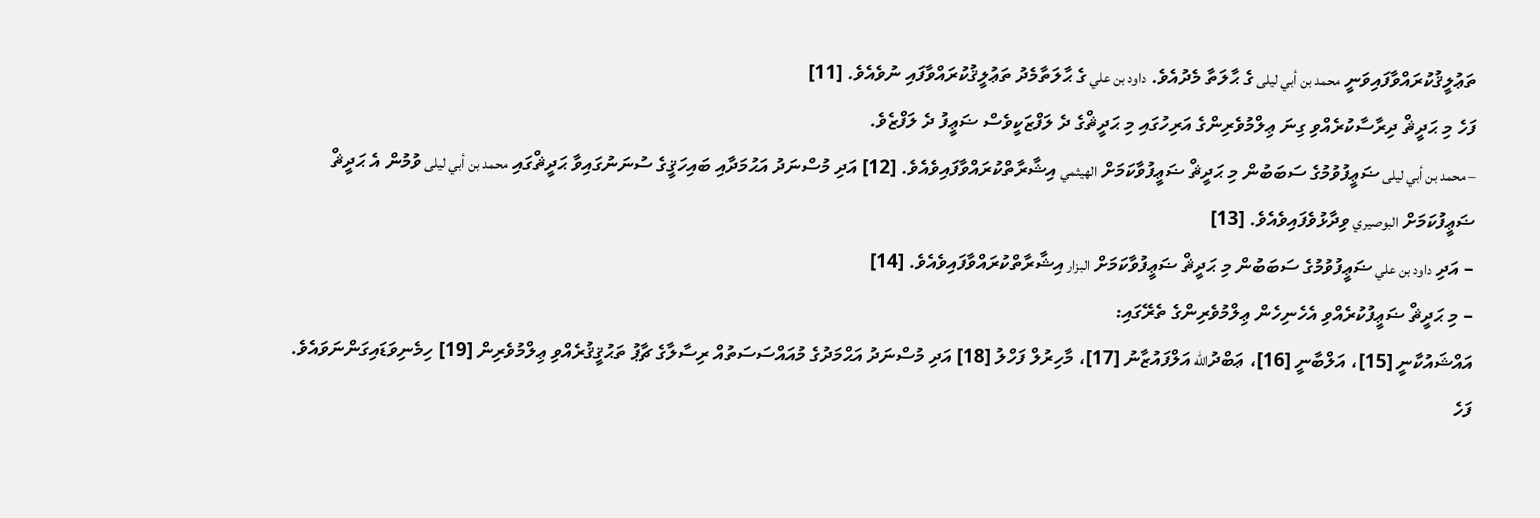ތަޢުލީޤުކުރައްވާފައިވަނީ محمد بن أبي ليلى ގެ ޙާލަތާ މެދުއެވެ. داود بن علي ގެ ޙާލަތާމެދު ތަޢުލީޤުކުރައްވާފައި ނުވެއެވެ. [11]
ފަހެ މި ޙަދީޘް ދިރާސާކުރެއްވި ގިނަ ޢިލްމުވެރިންގެ އަރިހުގައި މި ޙަދީޘްގެ ދެ ލަފްޒަކީވެސް ޟަޢީފު ދެ ލަފްޒެވެ.
– محمد بن أبي ليلى ޟަޢީފުވުމުގެ ސަބަބުން މި ޙަދީޘް ޟަޢީފުވާކަމަށް الهيثمي އިޝާރާތްކުރައްވާފައިވެއެވެ. [12] އަދި މުސްނަދު އަޙުމަދާއި ބައިހަޤީގެ ސުނަނުގައިވާ ޙަދީޘްގައި محمد بن أبي ليلى ވުމުން އެ ޙަދީޘް ޟަޢީފުކަމަށް البوصيري ވިދާޅުވެފައިވެއެވެ. [13]
– އަދި داود بن علي ޟަޢީފުވުމުގެ ސަބަބުން މި ޙަދީޘް ޟަޢީފުވާކަމަށް البزار އިޝާރާތްކުރައްވާފައިވެއެވެ. [14]
– މި ޙަދީޘް ޟަޢީފުކުރެއްވި އެހެނިހެން ޢިލްމުވެރިންގެ ތެރޭގައި:
އައްޝައުކާނީ [15]، އަލްބާނީ [16]، ޢަބްދުالله އަލްފައުޒާނު [17]، މާހިރުލް ފަހްލު [18] އަދި މުސްނަދު އަޙްމަދުގެ މުއައްސަސަތުއް ރިސާލާގެ ޗާޕު ތަޙުޤީޤުރެއްވި ޢިލްމުވެރިން [19] ހިމެނިވަޑައިގަންނަވައެވެ.
ފަހެ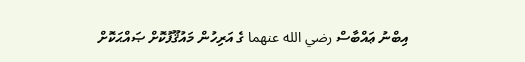އިބްނު ޢައްބާސް رضي الله عنهما ގެ އަރިހުން މައުޤޫފުކޮށް ޞައްޙަކޮށް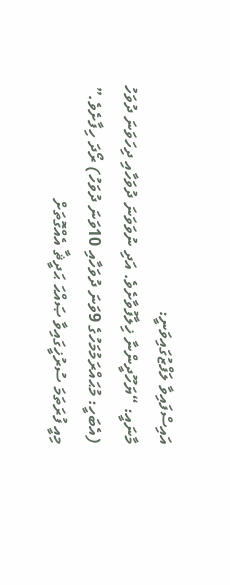އައިސްފައިވާ ލަފްޒުގައިވަނީ:
މާނައީ: “ޔަހޫދީންނާ ޚިލާފުވާށެވެ. އަދި ނުވަވަނަ ދުވަހާއި ދިހަވަނަ ދުވަހު (އެބަހީ: މުޙައްރަމުމަހުގެ 9ވަނަ ދުވަހާއި 10ވަނަ ދުވަހު) ރޯދަ ހިފާށެވެ.”
މިއީ ފުރަތަމަ ސުރުޚީގައިވާ ޞައްޙަ ޙަދީޘާ އެއްގޮތަށް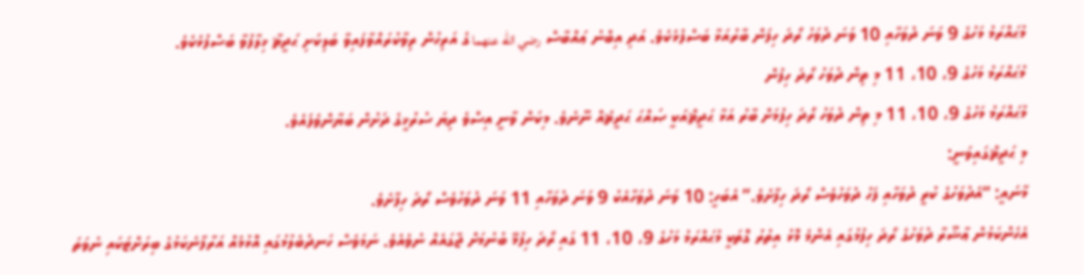މުޙައްރަމު މަހުގެ 9 ވަނަ ދުވަހާއި 10 ވަނަ ދުވަހު ރޯދަ ހިފަން ބާރުއަޅާ ބަސްފުޅެކެވެ. އަދި އިބްނު ޢައްބާސް رضي الله عنهما ގެ އަރިހުން ރިވާކުރައްވާފައިވާ ބަލިކަށި ޙަދީޘާ ޚިލާފުވާ ބަސްފުޅެކެވެ.
މުޙައްރަމު މަހުގެ 9، 10، 11 މި ތިން ދުވަހު ރޯދަ ހިފުން
މުޙައްރަމު މަހުގެ 9، 10، 11 މި ތިން ދުވަހު ރޯދަ ހިފުމަށް ބާރު އަޅާ ޙަދީޘްއަކީ ޞައްޙަ ޙަދީޘެއް ނޫނެވެ. މިކަން ވާނީ އިސްވެ ދިޔަ ސުރުޚީގެ ދަށުން ބަޔާންވެފައެވެ.
މި ޙަދީޘްގައިވަނީ:
މާނައީ: “އެދުވަހުގެ ކުރީ ދުވަހާއި ފަހު ދުވަހުވެސް ރޯދަ ހިފާށެވެ.” އެބަހީ: 10 ވަނަ ދުވަހާއެކު 9 ވަނަ ދުވަހާއި 11 ވަނަ ދުވަހުވެސް ރޯދަ ހިފާށެވެ.
އެހެންކަމުން ޢާޝޫރާ ދުވަހުގެ ރޯދަ ހިފުމުގައި އެންމެ މޮޅު އިތުރު ގޮތަކީ މުޙައްރަމު މަހުގެ 9، 10، 11 ގައި ރޯދަ ހިފުމޭ ބުނުމަށް ޖާގައެއް ނުވެއެވެ. ނަމަވެސް ހަނދުބެލުމުގައި އޮޅުމެއް އަރާފާނެކަމުގެ ބިރަށްޓަކައި ނުވަތަ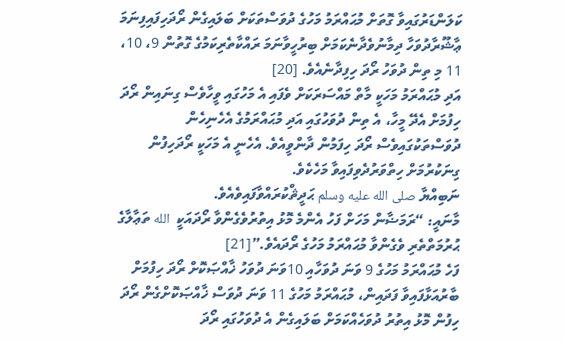ކަލަންޑަރުގައިވާ ގޮތަށް މުޙައްރަމު މަހުގެ ދުވަސްތަކަށް ބަލައިގެން ރޯދަހިފައިފިނަމަ ޢާޝޫރާދުވަހާ ދިމާނުވެދާނެކަމަށް ބިރުހީވާނަމަ ރައްކާތެރިކަމުގެ ގޮތުން 9، 10، 11 މި ތިން ދުވަހު ރޯދަ ހިފިދާނެއެވެ. [20]
އަދި މުޙައްރަމު މަހަކީ މާތް މައްސަރަކަށް ވެފައި އެ މަހުގައި ވީހާވެސް ގިނައިން ރޯދަ ހިފުމަށް އެދޭ މީހާ، އެ ތިން ދުވަހުގައި އަދި މުޙައްރަމުގެ އެހެނިހެން ދުވަސްތަކުގައިވެސް ރޯދަ ހިފަމުން ދާންވީއެވެ. އެހެނީ އެ މަހަކީ ރޯދަހިފުން ގިނަކުރުމަށް ހިތްވަރުދެވިފައިވާ މަހެކެވެ.
ނަބިއްޔާ صلى الله عليه وسلم ޙަދީޘްކުރައްވާފައިވެއެވެ.
މާނައީ: “ރަމަޟާން މަހަށް ފަހު އެންމެ މޮޅު އިތުރުވެގެންވާ ރޯދައަކީ  الله ތަޢާލާގެ ޙުރުމަތްތެރި ވެގެންވާ މުޙައްރަމު މަހުގެ ރޯދައެވެ.”[21]
ފަހެ މުޙައްރަމު މަހުގެ 9 ވަނަ ދުވަހާއި 10ވަނަ ދުވަހު ޚާއްޞަކޮށް ރޯދަ ހިފުމަށް ބާރުއަޅާފައިވާ ފަދައިން، މުޙައްރަމު މަހުގެ 11 ވަނަ ދުވަސް ޚާއްޞަކޮށްގެން ރޯދަ ހިފުން މޮޅު އިތުރު ދުވަހެއްކަމަށް ބަލައިގެން އެ ދުވަހުގައި ރޯދަ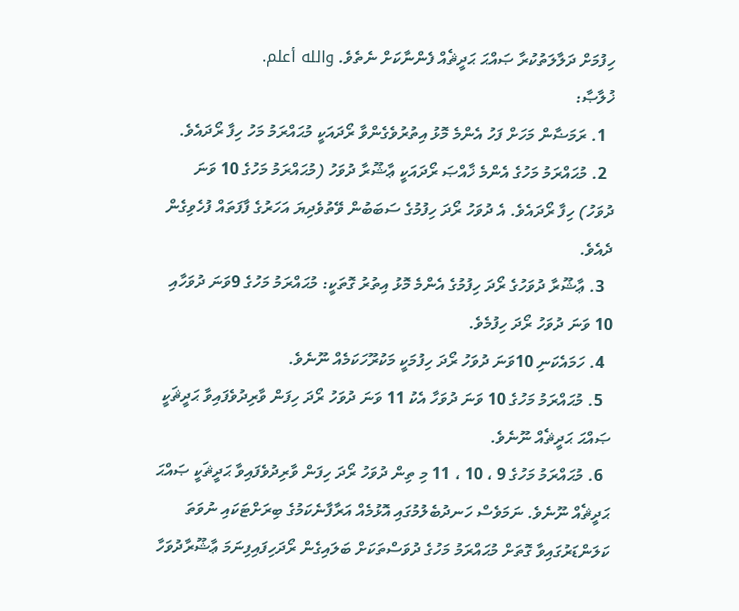ހިފުމަށް ދަލާލަތުކުރާ ޞައްޙަ ޙަދީޘެއް ފެންނާކަށް ނެތެވެ. والله أعلم.
ޚުލާޞާ:
  1. ރަމަޟާން މަހަށް ފަހު އެންމެ މޮޅު އިތުރުވެގެންވާ ރޯދައަކީ މުޙައްރަމު މަހު ހިފާ ރޯދައެވެ.
  2. މުޙައްރަމު މަހުގެ އެންމެ ޚާއްޞަ ރޯދައަކީ ޢާޝޫރާ ދުވަހު (މުޙައްރަމު މަހުގެ 10 ވަނަ ދުވަހު) ހިފާ ރޯދައެވެ. އެ ދުވަހު ރޯދަ ހިފުމުގެ ސަބަބުން ވޭތުވެދިޔަ އަހަރުގެ ފާފަތައް ފުހެވިގެން ދެއެވެ.
  3. ޢާޝޫރާ ދުވަހުގެ ރޯދަ ހިފުމުގެ އެންމެ މޮޅު އިތުރު ގޮތަކީ: މުޙައްރަމު މަހުގެ 9ވަނަ ދުވަހާއި 10 ވަނަ ދުވަހު ރޯދަ ހިފުމެވެ.
  4. ހަމައެކަނި 10ވަނަ ދުވަހު ރޯދަ ހިފުމަކީ މަކުރޫހަކަމެއް ނޫނެވެ.
  5. މުޙައްރަމު މަހުގެ 10 ވަނަ ދުވަހާ އެކު 11 ވަނަ ދުވަހު ރޯދަ ހިފަން ވާރިދުވެފައިވާ ޙަދީޘަކީ ޞައްޙަ ޙަދީޘެއް ނޫނެވެ.
  6. މުޙައްރަމު މަހުގެ 9 ، 10 ، 11 މި ތިން ދުވަހު ރޯދަ ހިފަން ވާރިދުވެފައިވާ ޙަދީޘަކީ ޞައްޙަ ޙަދީޘެއް ނޫނެވެ. ނަމަވެސް ހަނދުބެލުމުގައި އޮޅުމެއް އަރާފާނެކަމުގެ ބިރަށްޓަކައި ނުވަތަ ކަލަންޑަރުގައިވާ ގޮތަށް މުޙައްރަމު މަހުގެ ދުވަސްތަކަށް ބަލައިގެން ރޯދަހިފައިފިނަމަ ޢާޝޫރާދުވަހާ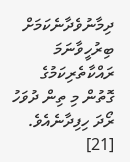ދިމާނުވެދާނެކަމަށް ބިރުހީވާނަމަ ރައްކާތެރިކަމުގެ ގޮތުން މި ތިން ދުވަހު ރޯދަ ހިފިދާނެއެވެ.
[21]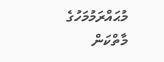މުޙައްރަމުމަހުގެ މާތްކަން